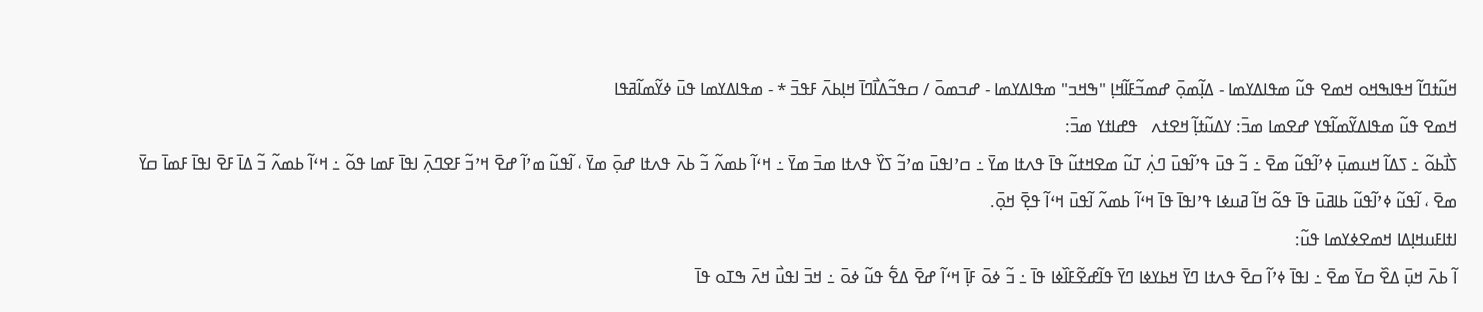ߞߎ߬ߙߣߊ߬ ߞߟߊߒߞߋ ߞߘߐ ߟߎ߬ ߘߟߊߡߌߘߊ - ߡߊ߲߬ߘߋ߲߫ ߝߘߏ߬ߓߊ߬ߞߊ߲ "ߒߞߏ" ߘߟߊߡߌߘߊ - ߝߏߘߋ߫ / ߛߟߏ߬ߡߊ߯ߣߊ߫ ߞߊ߲ߕߍ߫ ߓߟߏ߫ * - ߘߟߊߡߌߘߊ ߟߎ߫ ߦߌ߬ߘߊ߬ߥߟߊ
ߞߘߐ ߟߎ߬ ߘߟߊߡߌ߬ߘߊ߬ߟߌ ߝߐߘߊ ߘߏ߫: ߌߡߎ߬ߙߊ߲߬ ߞߐߙߍ   ߟߝߊߙߌ ߘߏ߫:
ߖߊ߯ߕߋ߬ ߸ ߖߡߊ߬ ߞߎߘߎ߲߫ ߦߴߊ߬ߟߎ߬ ߘߐ߫ ߸ ߏ߬ ߟߎ߫ ߟߴߊ߬ߟߎ߫ ߣߍ߲߭ ߠߎ߬ ߘߐߞߙߎ߬ ߟߊ߫ ߟߍߙߊ ߘߌ߫ ߸ ߛߴߊߟߎ߫ ߘߴߏ߬ ߖߌ߰ ߟߍߙߊ ߘߏ߫ ߘߌ߫ ߸ ߞߵߊ߬ ߕߘߍ߬ ߏ߬ ߕߍ߫ ߟߍߙߊ ߝߋ߲߫ ߘߌ߫ ، ߊ߬ߟߎ߬ ߘߴߊ߬ ߝߐ߫ ߞߴߏ߬ ߓߐߣߍ߲߫ ߊߟߊ߫ ߓߘߊ ߟߋ߬ ߸ ߞߵߊ߬ ߕߘߍ߬ ߏ߬ ߡߊ߫ ߓߐ߫ ߊߟߊ߫ ߓߘߊ߫ ߛߌ߫ ߘߐ߫ ، ߊ߬ߟߎ߬ ߦߴߊ߬ߟߎ߬ ߕߊߥߎ߫ ߟߊ߫ ߟߋ߬ ߞߊ߬ ߥߎߦߊ ߟߴߊߟߊ߫ ߟߊ߫ ߞߵߊ߬ ߕߘߍ߬ ߊ߬ߟߎ߫ ߞߵߊ߬ ߟߐ߲߫ ߞߋ߲߫.
ߊߙߊߓߎߞߊ߲ߡߊ ߞߘߐߦߌߘߊ ߟߎ߬:
ߊ߬ ߕߍ߫ ߞߎ߲߫ ߡߐ߰ ߛߌ߫ ߘߐ߫ ߸ ߊߟߊ߫ ߦߴߊ߬ ߛߐ߫ ߟߍߙߊ ߣߌ߫ ߞߕߌߦߊ ߣߌ߫ ߟߊ߬ߝߐ߬ߓߊ߰ߦߊ ߟߊ߫ ߸ ߏ߬ ߦߋ߫ ߓߊ߲߫ ߞߵߊ߬ ߝߐ߫ ߡߐ߱ ߟߎ߬ ߦߋ߫ ߸ ߞߏ߫ ߊߟߎ߯ ߞߍ߫ ߒߠߋ ߟߊ߫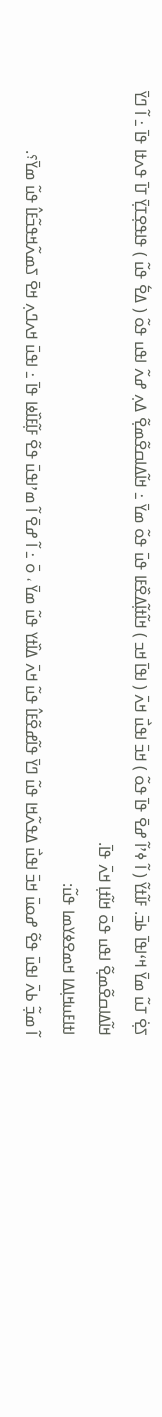ߖߐ߲߭ ߠߎ߬ ߘߌ߫ ߞߵߊߟߊ߫ ߕߏ߫. ߓߊ߬ߙߌ߬ ( ߊ߬ ߦߴߊ߬ ߝߐ߫ ߟߊ߫ ߟߋ߬ ) ߞߏ߫ ߊߟߎ߯ ߞߍ߫ ( ߊߟߊ߫ ߞߏ ) ߞߊ߬ߙߊ߲߬ߡߐ߰ߓߊ ߟߎ߫ ߟߋ߬ ߘߌ߫ ߸ ߞߊ߬ߡߊߛߐ߬ߘߐ߲߬ ߡߍ߲ ߝߍ߬ ߊߟߎ ߟߋ߬ ( ߡߐ߱ ߟߎ߬ ) ߟߊߟߐ߲ߠߌ߲߫ ߠߊ߫ ߟߍߙߊ ߟߊ߫ ߸ ߊ߬ ߣߌ߫ ߞߊ߬ߡߊߛߐ߬ߘߐ߲߬ ߊߟߎ ߟߋ߫ ߞߊ߬ߙߊ߲ ߞߍ߫ ߟߊ߫.
ߊߙߊߓߎߞߊ߲ߡߊ ߞߘߐߦߌߘߊ ߟߎ߬:
ߊ߬ ߘߏ߲߬ ߕߍ߫ ߊߟߎ߫ ߟߐ߬ ߝߋߎ߫ ߞߏ߫ ߊߟߎ߯ ߡߟߍ߬ߞߊ ߟߎ߬ ߣߌ߫ ߟߊ߬ߝߐ߬ߓߊ߮ ߟߎ߬ ߞߍ߫ ߡߊ߰ߙߌ ߟߎ߬ ߘߌ߫ ، ߋ߫ ߸ ߊ߬ ߝߐ߫ ߊ߬ ߘߴߊߟߎ߫ ߟߐ߬ ߓߊ߲߬ߓߊ߰ߦߊ ߟߊ߫ ߸ ߊߟߎ߫ ߞߍߣߍ߲ ߞߐ߫ ߖߘߍ߬ߞߟߏ߬ߓߊ߮ ߟߎ߬ ߘߌ߫؟.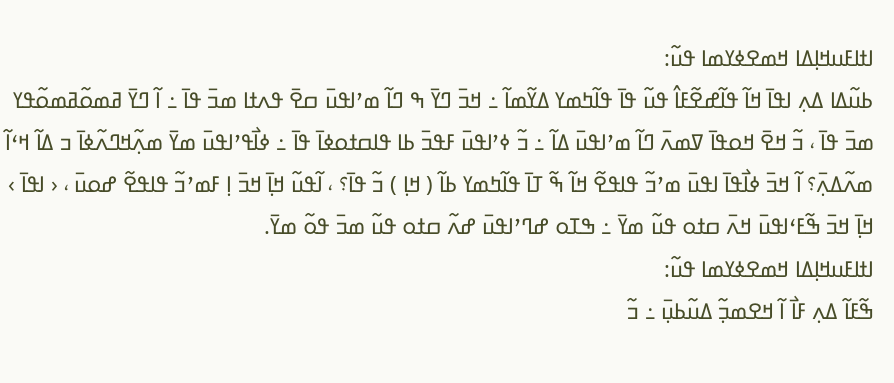ߊߙߊߓߎߞߊ߲ߡߊ ߞߘߐߦߌߘߊ ߟߎ߬:
ߕߎ߬ߡߊ ߡߍ߲ ߊߟߊ߫ ߞߊ߬ ߟߊ߬ߝߐ߬ߓߊ߮ ߟߎ߬ ߟߊ߫ ߟߊ߬ߤߘߌ ߡߌ߬ߘߊ߬ ߸ ߞߏ߫ ߣߌ߫ ߒ ߣߊ߬ ߘߴߊߟߎ߫ ߛߐ߫ ߟߍߙߊ ߘߏ߫ ߟߊ߫ ߸ ߊ߬ ߣߌ߫ ߥߘߋ߬ߥߘߋ߬ߟߌ ߘߏ߫ ߟߊ߫ ، ߏ߬ ߞߐ߫ ߞߋߟߊ߫ ߜߘߍ߫ ߣߊ߬ ߘߴߊߟߎ߫ ߡߊ߬ ߸ ߏ߬ ߦߴߊߟߎ߫ ߓߟߏ߫ ߕߊ ߟߊߛߙߋߦߊ߫ ߟߊ߫ ߸ ߦߊ߯ߟߴߊߟߎ߫ ߘߌ߫ ߘߍ߲߬ߞߣߍ߬ߦߊ߫ ߏ ߡߊ߬ ߞߵߊ߬ ߘߍ߬ߡߍ߲߫؟ ߊ߬ ߞߏ߫ ߦߊ߯ߟߊ߫ ߊߟߎ߫ ߘߴߏ߬ ߟߊߟߐ߬ ߞߊ߬ ߒ߬ ߠߊ߫ ߟߊ߬ߤߘߌ ߕߊ߬ ( ߞߊ߲ ) ߏ߬ ߟߊ߫؟ ، ߊ߬ߟߎ߬ ߞߊ߲߫ ߞߏ߫ ߊ߲ ߓߘߴߏ߬ ߟߊߟߐ߬ ߝߋߎ߫ ، ‹ ߊߟߊ߫ › ߞߊ߲߫ ߞߏ߫ ߒ߬ߓߵߊߟߎ߫ ߞߍ߫ ߛߙߋ ߟߎ߬ ߘߌ߫ ߸ ߒߠߋ ߝߣߴߊߟߎ߫ ߝߍ߬ ߛߙߋ ߟߎ߬ ߘߏ߫ ߟߋ߬ ߘߌ߫.
ߊߙߊߓߎߞߊ߲ߡߊ ߞߘߐߦߌߘߊ ߟߎ߬:
ߒ߬ߓߊ߬ ߡߍ߲ ߓߊ߯ ߊ߬ ߞߐߘߏ߲߬ ߡߎ߬ߕߎ߲߫ ߸ ߏ߬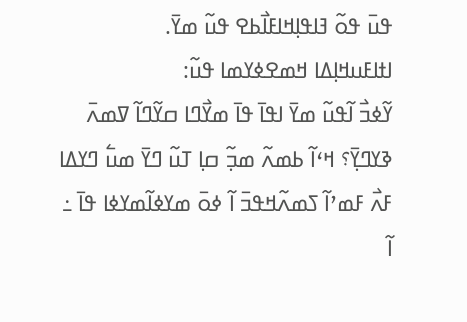ߟߎ߫ ߟߋ߬ ߔߊߟߊ߲ߞߊߓߊ߯ߕߐ ߟߎ߬ ߘߌ߫.
ߊߙߊߓߎߞߊ߲ߡߊ ߞߘߐߦߌߘߊ ߟߎ߬:
ߌ߬ߦߏ߯ ߊ߬ߟߎ߬ ߘߌ߫ ߊߟߊ߫ ߟߊ߫ ߘߌ߯ߣߊ ߛߌ߬ߣߊ߬ ߜߘߍ߫ ߢߌߣߌ߲߫؟ ߞߵߊ߬ ߕߘߍ߬ ߘߏ߲߬ ߛߊ߲ ߠߎ߬ ߣߌ߫ ߘߎ߱ ߣߌߡߊ ߓߍ߯ ߓߘߴߊ߬ ߖߘߍ߬ߞߟߏ߫ ߊ߬ ߦߋ߫ ߘߌߦߊ߬ߘߌߦߊ ߟߊ߫ ߸ ߊ߬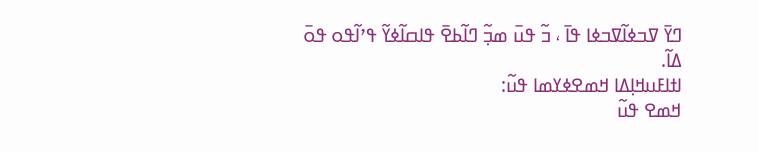ߣߌ߫ ߜߏߦߊ߬ߜߏߦߊ ߟߊ߫ ، ߏ߬ ߟߎ߫ ߘߏ߲߬ ߣߊ߬ߕߐ߫ ߟߊߛߊ߬ߦߌ߬ ߟߴߊ߬ߟߋ ߟߋ߫ ߡߊ߬.
ߊߙߊߓߎߞߊ߲ߡߊ ߞߘߐߦߌߘߊ ߟߎ߬:
ߞߘߐ ߟߎ߬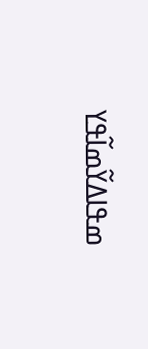ߘߟߊߡߌ߬ߘߊ߬ߟߌ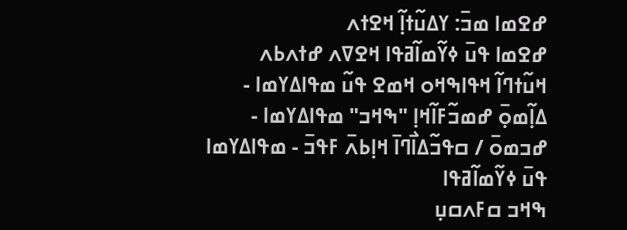ߝߐߘߊ ߘߏ߫: ߌߡߎ߬ߙߊ߲߬ ߞߐߙߍ
ߝߐߘߊ ߟߎ߫ ߦߌ߬ߘߊ߬ߥߟߊ ߞߐߜߍ ߝߙߍߕߍ
ߞߎ߬ߙߣߊ߬ ߞߟߊߒߞߋ ߞߘߐ ߟߎ߬ ߘߟߊߡߌߘߊ - ߡߊ߲߬ߘߋ߲߫ ߝߘߏ߬ߓߊ߬ߞߊ߲ "ߒߞߏ" ߘߟߊߡߌߘߊ - ߝߏߘߋ߫ / ߛߟߏ߬ߡߊ߯ߣߊ߫ ߞߊ߲ߕߍ߫ ߓߟߏ߫ - ߘߟߊߡߌߘߊ ߟߎ߫ ߦߌ߬ߘߊ߬ߥߟߊ
ߒߞߏ ߛߓߍߛߎ߲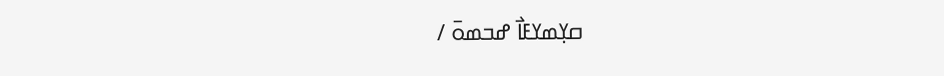ߛߌ߲ߘߌߓߊ߯ ߝߏߘߋ߫ /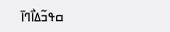ߛߟߏ߬ߡߊ߯ߣߊ߫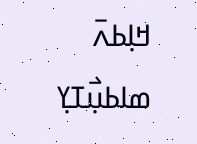ߞߊ߲ߕߍ߫
ߘߊߕߎ߲߯ߠߌ߲